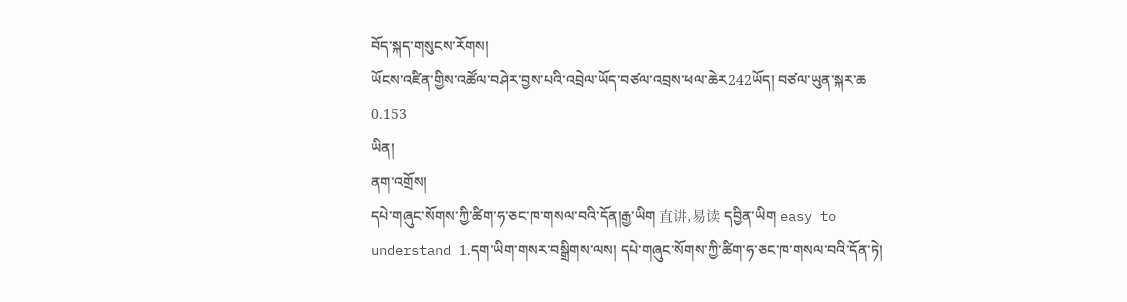བོད་སྐད་གསུངས་རོགས།
ཡོངས་འཛིན་གྱིས་འཚོལ་བཤེར་བྱས་པའི་འབྲེལ་ཡོད་བཙལ་འབྲས་ཕལ་ཆེར242ཡོད། བཙལ་ཡུན་སྐར་ཆ 0.153
ཡིན།
ནག་འགྲོས།
དཔེ་གཞུང་སོགས་ཀྱི་ཚིག་ཧ་ཅང་ཁ་གསལ་བའི་དོན།རྒྱ་ཡིག 直讲,易读 དབྱིན་ཡིག easy to understand 1.དག་ཡིག་གསར་བསྒྲིགས་ལས། དཔེ་གཞུང་སོགས་ཀྱི་ཚིག་ཧ་ཅང་ཁ་གསལ་བའི་དོན་ཏེ།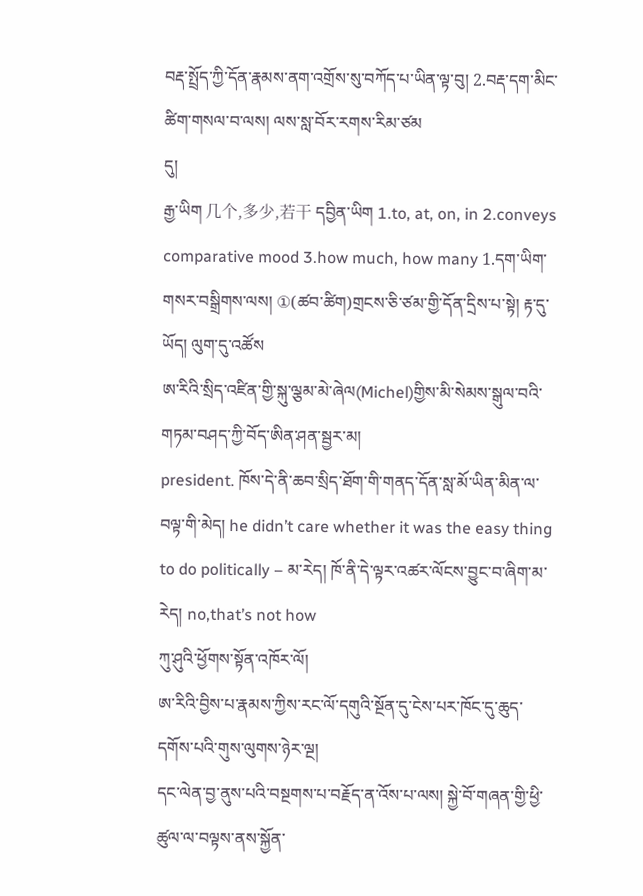བརྡ་སྤྲོད་ཀྱི་དོན་རྣམས་ནག་འགྲོས་སུ་བཀོད་པ་ཡིན་ལྟ་བུ། 2.བརྡ་དག་མིང་ཚིག་གསལ་བ་ལས། ལས་སླ་བོར་རགས་རིམ་ཙམ
དུ།
རྒྱ་ཡིག 几个,多少,若干 དབྱིན་ཡིག 1.to, at, on, in 2.conveys comparative mood 3.how much, how many 1.དག་ཡིག་གསར་བསྒྲིགས་ལས། ①(ཚབ་ཚིག)གྲངས་ཅི་ཙམ་གྱི་དོན་དྲིས་པ་སྟེ། རྟ་དུ་ཡོད། ལུག་དུ་འཚོས
ཨ་རིའི་སྲིད་འཛིན་གྱི་སྐུ་ལྕམ་མེ་ཞེལ(Michel)གྱིས་མི་སེམས་སྒུལ་བའི་གཏམ་བཤད་ཀྱི་བོད་ཨིན་ཤན་སྦྱར་མ།
president. ཁོས་དེ་ནི་ཆབ་སྲིད་ཐོག་གི་གནད་དོན་སླ་མོ་ཡིན་མིན་ལ་བལྟ་གི་མེད། he didn’t care whether it was the easy thing to do politically – མ་རེད། ཁོ་ནི་དེ་ལྟར་འཚར་ལོངས་བྱུང་བ་ཞིག་མ་རེད། no,that’s not how
ཀུ་ཤུའི་ཕྱོགས་སྟོན་འཁོར་ལོ།
ཨ་རིའི་བྱིས་པ་རྣམས་ཀྱིས་རང་ལོ་དགུའི་སྔོན་དུ་ངེས་པར་ཁོང་དུ་ཆུད་དགོས་པའི་གུས་ལུགས་ཉེར་ལྔ།
དང་ལེན་བྱ་ནུས་པའི་བསྔགས་པ་བརྗོད་ན་འོས་པ་ལས། སྐྱེ་བོ་གཞན་གྱི་ཕྱི་ཚུལ་ལ་བལྟས་ནས་སྐྱོན་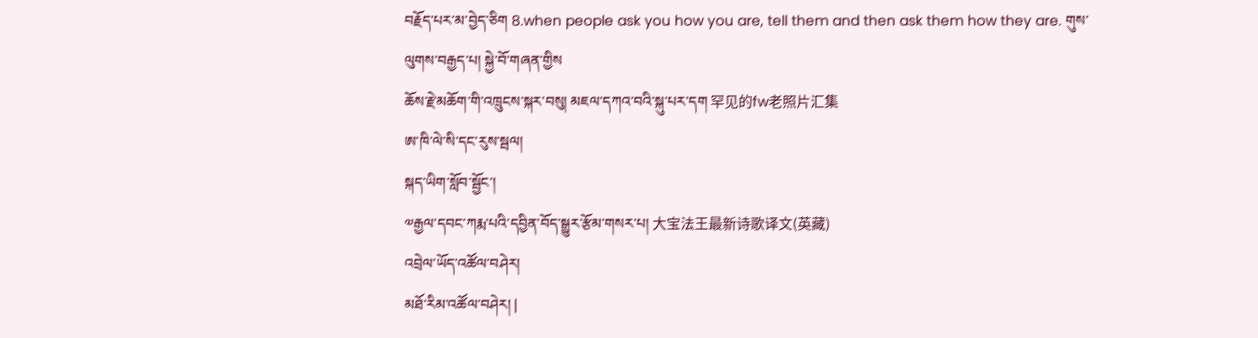བརྗོད་པར་མ་བྱེད་ཅིག 8.when people ask you how you are, tell them and then ask them how they are. གུས་ལུགས་བརྒྱད་པ། སྐྱེ་བོ་གཞན་གྱིས
ཆོས་རྗེ་མཆོག་གི་འཁྲུངས་སྐར་བསུ། མཇལ་དཀའ་བའི་སྐུ་པར་དག 罕见的fw老照片汇集
ཨ་ཁི་ལེ་སི་དང་རུས་སྦལ།
སྐད་ཡིག་སློབ་སྦྱོང་།
༧རྒྱལ་དབང་ཀརྨ་པའི་དབྱིན་བོད་སྒྱུར་རྩོམ་གསར་པ། 大宝法王最新诗歌译文(英藏)
འབྲེལ་ཡོད་འཚོལ་བཤེར།
མཐོ་རིམ་འཚོལ་བཤེར། |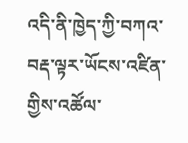འདི་ནི་ཁྱེད་ཀྱི་བཀའ་བརྡ་ལྟར་ཡོངས་འཛིན་གྱིས་འཚོལ་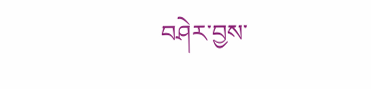བཤེར་བྱས་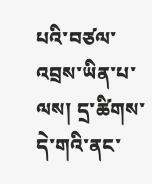པའི་བཙལ་འབྲས་ཡིན་པ་ལས། དྲ་ཚིགས་དེ་གའི་ནང་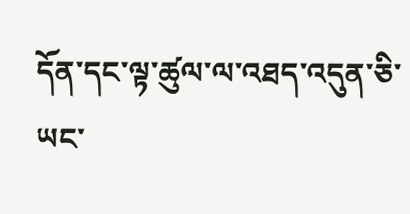དོན་དང་ལྟ་ཚུལ་ལ་འཐད་འདུན་ཅི་ཡང་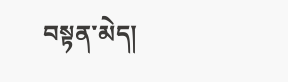བསྟན་མེད།